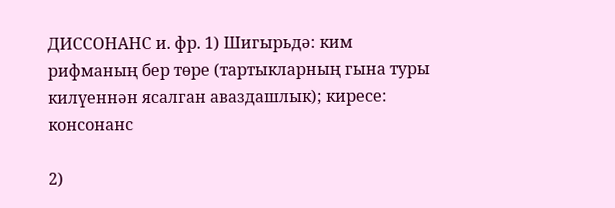ДИССОНАНС и. фр. 1) Шигырьдә: ким рифманың бер төре (тартыкларның гына туры килүеннән ясалган аваздашлык); киресе: консонанс

2)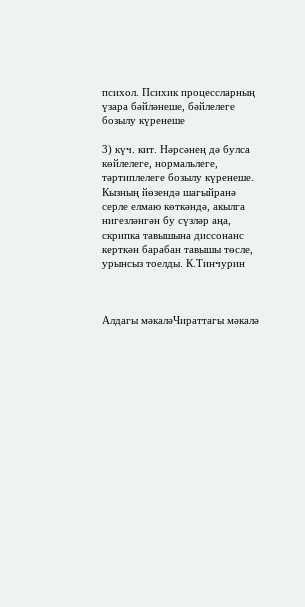психол. Психик процессларның үзара бәйләнеше, бәйлелеге бозылу күренеше

3) күч. кит. Нәрсәнең дә булса көйлелеге, нормальлеге, тәртиплелеге бозылу күренеше. Кызның йөзендә шагыйранә серле елмаю көткәндә, акылга нигезләнгән бу сүзләр аңа, скрипка тавышына диссонанс керткән барабан тавышы төсле, урынсыз тоелды. К.Тинчурин



Алдагы мәкаләЧираттагы мәкалә